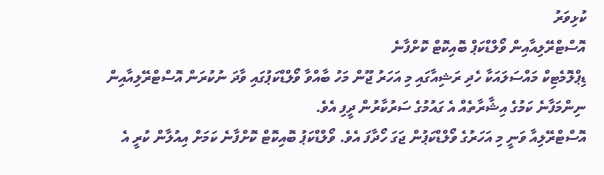ކުޅިވަރު
އޮސްޓްރޭލިއާއިން ވޯލްޑްކަޕް ބޮއިކޮޓް ކޮށްފާނެ
ޑިޕްލޮމެޓިކް މައްސަލައަކާ ހެދި ރަޝިއާގައި މި އަހަރު ޖޫން މަހު ބާއްވާ ވޯލްޑްކަޕުގައި ވާދަ ނުކުރަން އޮސްޓްރޭލިއާއިން ނިންމަފާނެ ކަމުގެ އިޝާރާތެއް އެ ގައުމުގެ ސަރުކާރުން ދީފި އެވެ.
އޮސްޓްރޭލިއާ ވަނީ މި އަހަރުގެ ވޯލްޑްކަޕުން ޖަގަ ހޯދާފަ އެވެ. ވޯލްޑްކަޕު ބޮއިކޮޓް ކޮށްފާނެ ކަމަށް އިއުލާން ކުރީ އެ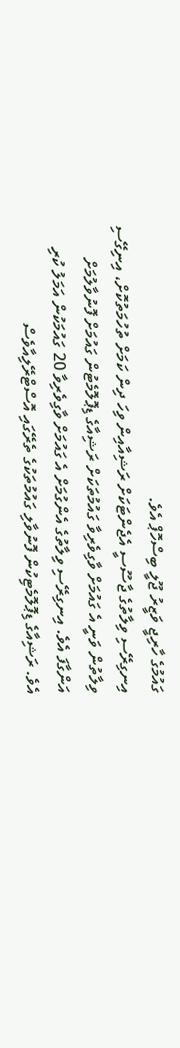ގައުމުގެ ހާރިޖީ ވަޒީރު ޖޫލީ ބިސްހޮޕް އެވެ.
އިނގިރޭސި ވިލާތުގެ ޖާސޫސީ އެޖެންޓަކަށް ރަޝިއާއިން ވިހަ ދިން ކަމަށް ތުހުމަތުކޮށް، އިނިގޭސި ވިލާތުން ވަނީ އެ ގައުމަށް ވާގިވެރިވާ ގައުމުތަކަށް ރަޝިއާގެ ޑިޕޮލޮމެޓުން ގައުމަށް ފޮނުވާލުމަށް އަންގާފަ އެވެ. އިނގިރޭސި ވިލާތުގެ އެންގުމަށް އެ ގައުމަށް ވާގިވެރިވާ 20 ގައުމަކުން އަމަލު ކުރި އެވެ. ރަޝިއާގެ ޑިޕޮލޮމެޓިކުން ފޮނުވާލި ގައުމުތަކުގެ ތެރޭގައި އޮސްޓްރޭލިއާވެސް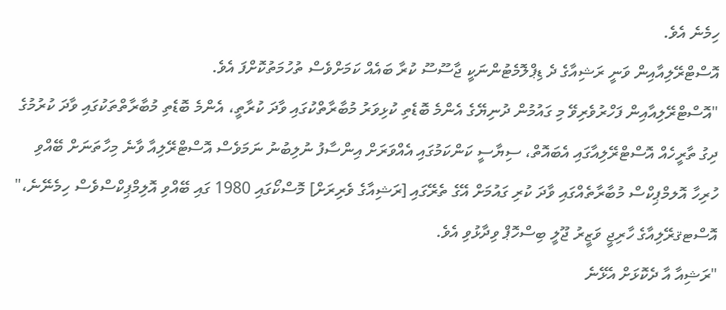ހިމެނެ އެވެ.
އޮސްޓްރޭލިއާއިން ވަނީ ރަޝިއާގެ ދެ ޑިޕްލޮމެޓުންނަކީ ޖާސޫސޫ ކުރާ ބައެއް ކަމަށްވެސް ތުހުމަތުކޮށްފަ އެވެ.
"އޮސްޓްރޭލިއާއިން ފަހްރުވެރިވޭ މި ގައުމުން ދުނިޔޭގެ އެންމެ ބޮޑެތި ކުޅިވަރު މުބާރާތްކުގައި ވާދަ ކުރާތީ، އެންމެ ބޮޑެތި މުބާރާތްތަކުގައި ވާދަ ކުރުމުގެ ދިގު ތާރީހެއް އޮސްޓްރޭލިއާގައި އެބައޮތް، ސިޔާސީ ކަންކަމުގައި އެއްވަރަށް އިންސާފު ނުލިބުނު ނަމަވެސް އޮސްޓްރޭލިއާ ވާނެ މިހާތަނަށް ބޭއްވި ހުރިހާ އޮލމްޕިކްސް މުބާރާތެއްގައި ވާދަ ކުރި ގައުމަށް އޭގެ ތެރޭގައި [ރަޝިއާގެ ވެރިރަށް] މޮސްކޯގައި 1980 ގައި ބޭއްވި އޮލިމްޕިކްސްވެސް ހިމެނޭނެ،" އޮސްޓޤރޭލިއާގެ ހާރިޖީ ވަޒީރު ޖޫލީ ބިސްހޮޕް ވިދާޅުވި އެވެ.
"ރަޝިއާ އާ ދެކޮޅަށް އެޅޭނެ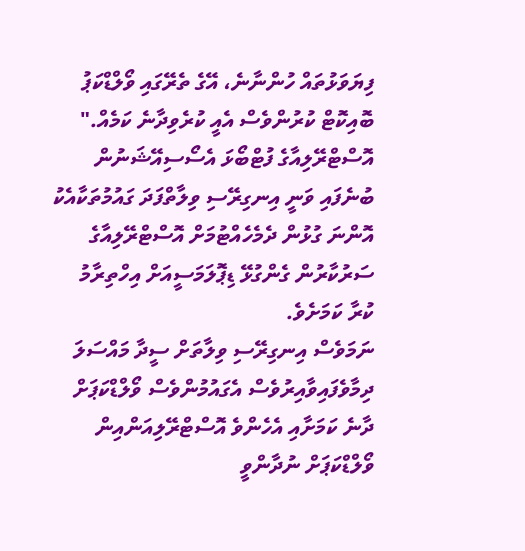ފިޔަވަޅުތައް ހުންނާނެ، އޭގެ ތެރޭގައި ވޯލްޑްކަޕު ބޮއިކޮޓް ކުރުންވެސް އެއީ ކުރެވިދާނެ ކަމެއް."
އޮސްޓްރޭލިއާގެ ފުޓްބޯޅަ އެސޯސިއޭޝަނުން ބުނެފައި ވަނީ އިނގިރޭސި ވިލާތްފަދަ ގައުމުތަކާއެކު އޮންނަ ގުޅުން ދެމެހެއްޓުމަށް އޮސްޓްރޭލިއާގެ ސަރުކާރުން ގެންގުޅޭ ޑިޕޮލަމަސީއަށް އިހްތިރާމު ކުރާ ކަމަށެވެ.
ނަމަވެސް އިނގިރޭސި ވިލާތަށް ސީދާ މައްސަލަ ދިމާވެފައިވާއިރުވެސް އެގައުމުންވެސް ވޯލްޑްކަޕަށް ދާނެ ކަމަށާއި އެހެންވެ އޮސްޓްރޭލިއަންއިން ވޯލްޑްކަޕަށް ނުދާންވީ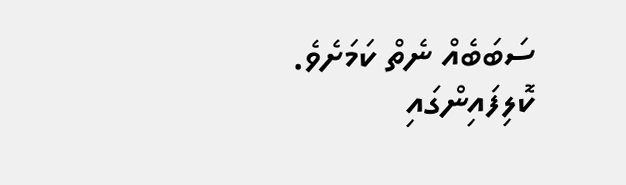ސަބަބެއް ނެތް ކަމަށެވެ.
ކޮލިފައިންގައި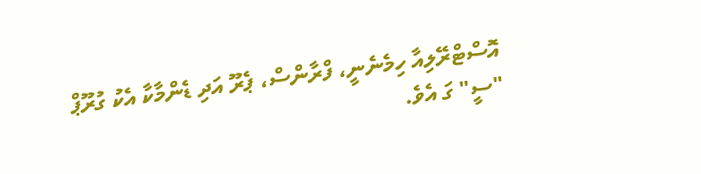އޮސްޓްރޭލިއާ ހިމެނެނީ، ފްރާންސް، ޕެރޫ އަދި ޑެންމާކާ އެކު ގުރޫޕް "ސީ" ގަ އެވެ.